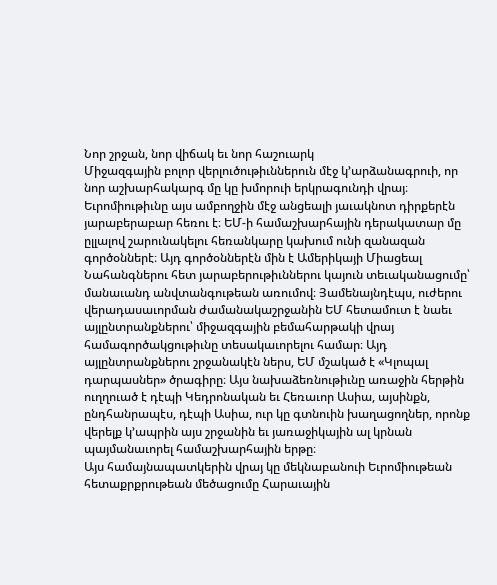Նոր շրջան, նոր վիճակ եւ նոր հաշուարկ
Միջազգային բոլոր վերլուծութիւններուն մէջ կ՚արձանագրուի, որ նոր աշխարհակարգ մը կը խմորուի երկրագունդի վրայ։ Եւրոմիութիւնը այս ամբողջին մէջ անցեալի յաւակնոտ դիրքերէն յարաբերաբար հեռու է։ ԵՄ-ի համաշխարհային դերակատար մը ըլլալով շարունակելու հեռանկարը կախում ունի զանազան գործօններէ։ Այդ գործօններէն մին է Ամերիկայի Միացեալ Նահանգներու հետ յարաբերութիւններու կայուն տեւականացումը՝ մանաւանդ անվտանգութեան առումով։ Յամենայնդէպս, ուժերու վերադասաւորման ժամանակաշրջանին ԵՄ հետամուտ է նաեւ այլընտրանքներու՝ միջազգային բեմահարթակի վրայ համագործակցութիւնը տեսակաւորելու համար։ Այդ այլընտրանքներու շրջանակէն ներս, ԵՄ մշակած է «Կլոպալ դարպասներ» ծրագիրը։ Այս նախաձեռնութիւնը առաջին հերթին ուղղուած է դէպի Կեդրոնական եւ Հեռաւոր Ասիա, այսինքն, ընդհանրապէս, դէպի Ասիա, ուր կը գտնուին խաղացողներ, որոնք վերելք կ՚ապրին այս շրջանին եւ յառաջիկային ալ կրնան պայմանաւորել համաշխարհային երթը։
Այս համայնապատկերին վրայ կը մեկնաբանուի Եւրոմիութեան հետաքրքրութեան մեծացումը Հարաւային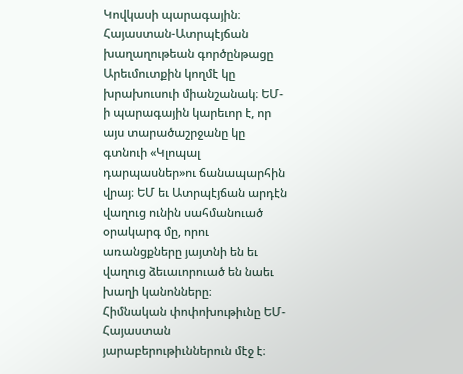Կովկասի պարագային։ Հայաստան-Ատրպէյճան խաղաղութեան գործընթացը Արեւմուտքին կողմէ կը խրախուսուի միանշանակ։ ԵՄ-ի պարագային կարեւոր է, որ այս տարածաշրջանը կը գտնուի «Կլոպալ դարպասներ»ու ճանապարհին վրայ։ ԵՄ եւ Ատրպէյճան արդէն վաղուց ունին սահմանուած օրակարգ մը, որու առանցքները յայտնի են եւ վաղուց ձեւաւորուած են նաեւ խաղի կանոնները։
Հիմնական փոփոխութիւնը ԵՄ-Հայաստան յարաբերութիւններուն մէջ է։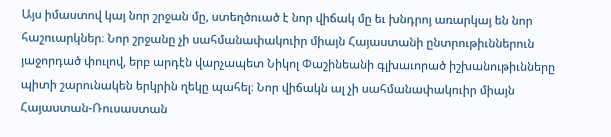Այս իմաստով կայ նոր շրջան մը, ստեղծուած է նոր վիճակ մը եւ խնդրոյ առարկայ են նոր հաշուարկներ։ Նոր շրջանը չի սահմանափակուիր միայն Հայաստանի ընտրութիւններուն յաջորդած փուլով, երբ արդէն վարչապետ Նիկոլ Փաշինեանի գլխաւորած իշխանութիւնները պիտի շարունակեն երկրին ղեկը պահել։ Նոր վիճակն ալ չի սահմանափակուիր միայն Հայաստան-Ռուսաստան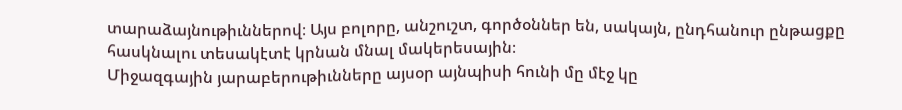տարաձայնութիւններով։ Այս բոլորը, անշուշտ, գործօններ են, սակայն, ընդհանուր ընթացքը հասկնալու տեսակէտէ կրնան մնալ մակերեսային։
Միջազգային յարաբերութիւնները այսօր այնպիսի հունի մը մէջ կը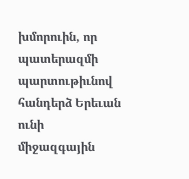խմորուին, որ պատերազմի պարտութիւնով հանդերձ Երեւան ունի միջազգային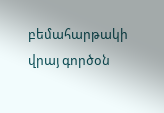բեմահարթակի վրայ գործօն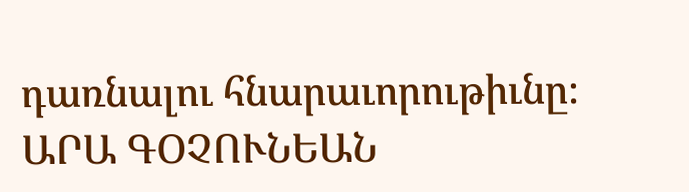դառնալու հնարաւորութիւնը։
ԱՐԱ ԳՕՉՈՒՆԵԱՆ